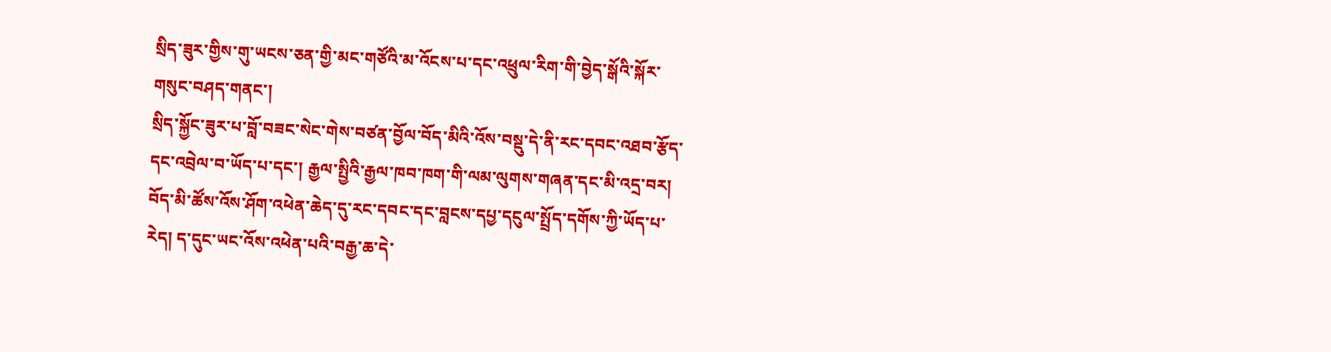སྲིད་ཟུར་གྱིས་གུ་ཡངས་ཅན་གྱི་མང་གཙོའི་མ་འོངས་པ་དང་འཕྲུལ་རིག་གི་བྱེད་སྒོའི་སྐོར་གསུང་བཤད་གནང་།
སྲིད་སྐྱོང་ཟུར་པ་བློ་བཟང་སེང་གེས་བཙན་བྱོལ་བོད་མིའི་འོས་བསྡུ་དེ་ནི་རང་དབང་འཐབ་རྩོད་དང་འབྲེལ་བ་ཡོད་པ་དང་། རྒྱལ་སྤྱིའི་རྒྱལ་ཁབ་ཁག་གི་ལམ་ལུགས་གཞན་དང་མི་འདྲ་བར། བོད་མི་ཚོས་འོས་ཤོག་འཕེན་ཆེད་དུ་རང་དབང་དང་བླངས་དཔྱ་དངུལ་སྤྲོད་དགོས་ཀྱི་ཡོད་པ་རེད། ད་དུང་ཡང་འོས་འཕེན་པའི་བརྒྱ་ཆ་དེ་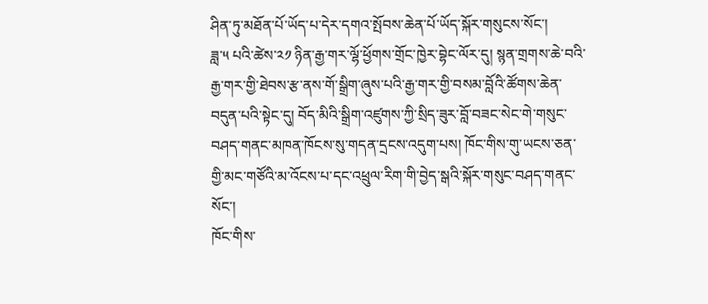ཤིན་ཏུ་མཐོན་པོ་ཡོད་པ་དེར་དགའ་སྤོབས་ཆེན་པོ་ཡོད་སྐོར་གསུངས་སོང་།
ཟླ་༥ པའི་ཚེས་༢༡ ཉིན་རྒྱ་གར་ལྷོ་ཕྱོགས་གྲོང་ཁྱེར་བྷེང་ལོར་དུ། སྙན་གྲགས་ཆེ་བའི་རྒྱ་གར་གྱི་ཐེབས་རྩ་ནས་གོ་སྒྲིག་ཞུས་པའི་རྒྱ་གར་གྱི་བསམ་བློའི་ཚོགས་ཆེན་བདུན་པའི་སྟེང་དུ། བོད་མིའི་སྒྲིག་འཛུགས་ཀྱི་སྲིད་ཟུར་བློ་བཟང་སེང་གེ་གསུང་བཤད་གནང་མཁན་ཁོངས་སུ་གདན་དྲངས་འདུག་པས། ཁོང་གིས་གུ་ཡངས་ཅན་གྱི་མང་གཙོའི་མ་འོངས་པ་དང་འཕྲུལ་རིག་གི་བྱེད་སྒའི་སྐོར་གསུང་བཤད་གནང་སོང་།
ཁོང་གིས་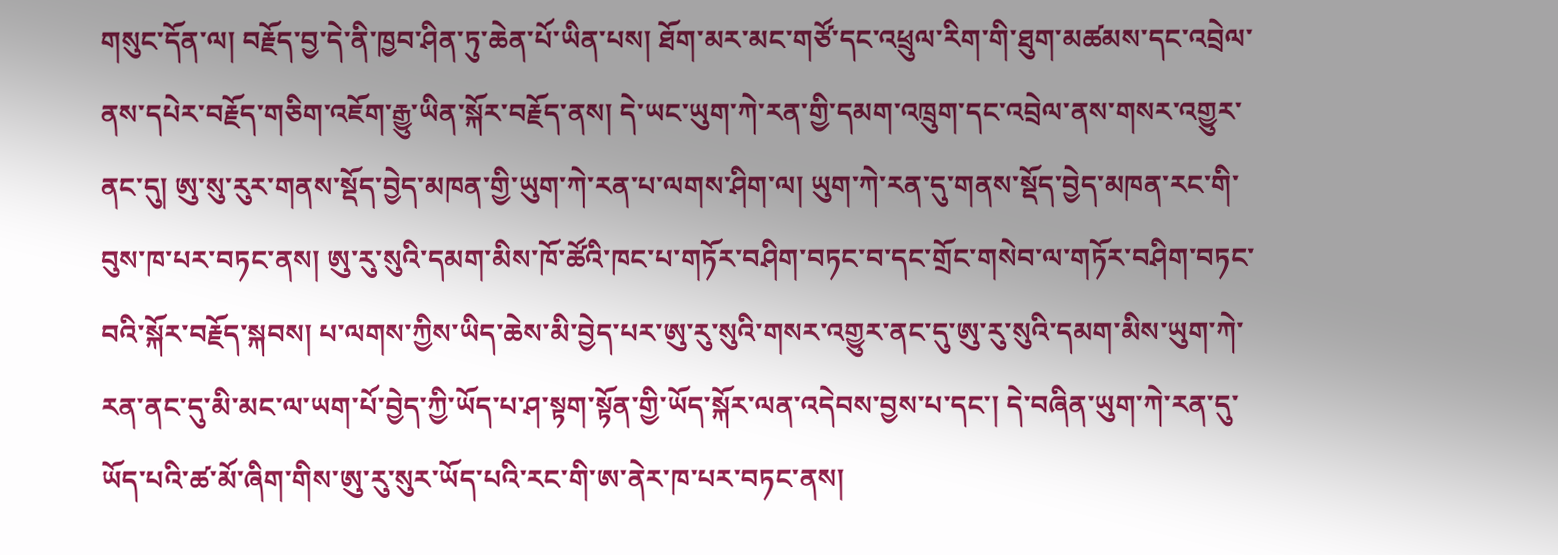གསུང་དོན་ལ། བརྗོད་བྱ་དེ་ནི་ཁྱབ་ཤིན་ཏུ་ཆེན་པོ་ཡིན་པས། ཐོག་མར་མང་གཙོ་དང་འཕྲུལ་རིག་གི་ཐུག་མཚམས་དང་འབྲེལ་ནས་དཔེར་བརྗོད་གཅིག་འཇོག་རྒྱུ་ཡིན་སྐོར་བརྗོད་ནས། དེ་ཡང་ཡུག་ཀེ་རན་གྱི་དམག་འཁྲུག་དང་འབྲེལ་ནས་གསར་འགྱུར་ནང་དུ། ཨུ་སུ་རུར་གནས་སྡོད་བྱེད་མཁན་གྱི་ཡུག་ཀེ་རན་པ་ལགས་ཤིག་ལ། ཡུག་ཀེ་རན་དུ་གནས་སྡོད་བྱེད་མཁན་རང་གི་བུས་ཁ་པར་བཏང་ནས། ཨུ་རུ་སུའི་དམག་མིས་ཁོ་ཚོའི་ཁང་པ་གཏོར་བཤིག་བཏང་བ་དང་གྲོང་གསེབ་ལ་གཏོར་བཤིག་བཏང་བའི་སྐོར་བརྗོད་སྐབས། པ་ལགས་ཀྱིས་ཡིད་ཆེས་མི་བྱེད་པར་ཨུ་རུ་སུའི་གསར་འགྱུར་ནང་དུ་ཨུ་རུ་སུའི་དམག་མིས་ཡུག་ཀེ་རན་ནང་དུ་མི་མང་ལ་ཡག་པོ་བྱེད་ཀྱི་ཡོད་པ་ཤ་སྟག་སྟོན་གྱི་ཡོད་སྐོར་ལན་འདེབས་བྱས་པ་དང་། དེ་བཞིན་ཡུག་ཀེ་རན་དུ་ཡོད་པའི་ཚ་མོ་ཞིག་གིས་ཨུ་རུ་སུར་ཡོད་པའི་རང་གི་ཨ་ནེར་ཁ་པར་བཏང་ནས།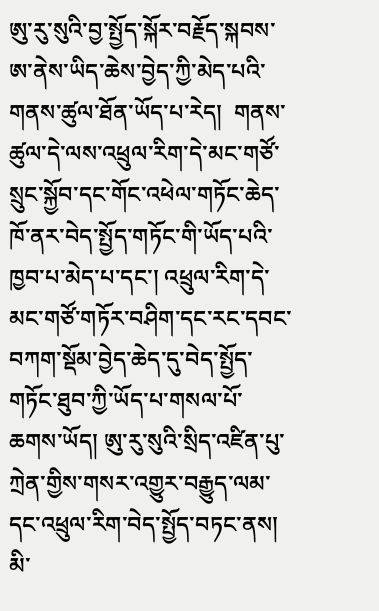ཨུ་རུ་སུའི་བྱ་སྤྱོད་སྐོར་བརྗོད་སྐབས་ཨ་ནེས་ཡིད་ཆེས་བྱེད་ཀྱི་མེད་པའི་གནས་ཚུལ་ཐོན་ཡོད་པ་རེད།  གནས་ཚུལ་དེ་ལས་འཕྲུལ་རིག་དེ་མང་གཙོ་སྲུང་སྐྱོབ་དང་གོང་འཕེལ་གཏོང་ཆེད་ཁོ་ནར་བེད་སྤྱོད་གཏོང་གི་ཡོད་པའི་ཁྱབ་པ་མེད་པ་དང་། འཕྲུལ་རིག་དེ་མང་གཙོ་གཏོར་བཤིག་དང་རང་དབང་བཀག་སྡོམ་བྱེད་ཆེད་དུ་བེད་སྤྱོད་གཏོང་ཐུབ་ཀྱི་ཡོད་པ་གསལ་པོ་ཆགས་ཡོད། ཨུ་རུ་སུའི་སྲིད་འཛིན་པུ་ཀྲེན་གྱིས་གསར་འགྱུར་བརྒྱུད་ལམ་དང་འཕྲུལ་རིག་བེད་སྤྱོད་བཏང་ནས། མི་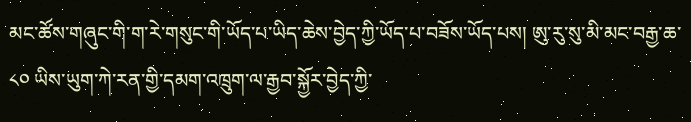མང་ཚོས་གཞུང་གི་ག་རེ་གསུང་གི་ཡོད་པ་ཡིད་ཆེས་བྱེད་ཀྱི་ཡོད་པ་བཟོས་ཡོད་པས། ཨུ་རུ་སུ་མི་མང་བརྒྱ་ཆ་༨༠ ཡིས་ཡུག་ཀེ་རན་གྱི་དམག་འཁྲུག་ལ་རྒྱབ་སྐྱོར་བྱེད་ཀྱི་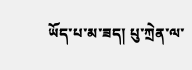ཡོད་པ་མ་ཟད། པུ་ཀྲེན་ལ་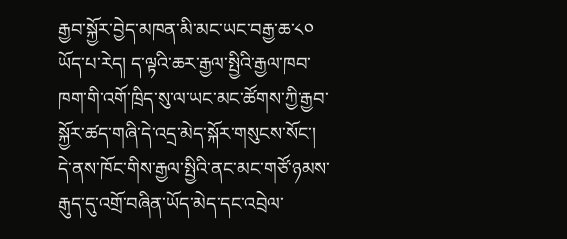རྒྱབ་སྐྱོར་བྱེད་མཁན་མི་མང་ཡང་བརྒྱ་ཆ་༨༠ ཡོད་པ་རེད། ད་ལྟའི་ཆར་རྒྱལ་སྤྱིའི་རྒྱལ་ཁབ་ཁག་གི་འགོ་ཁྲིད་སུ་ལ་ཡང་མང་ཚོགས་ཀྱི་རྒྱབ་སྐྱོར་ཚད་གཞི་དེ་འདྲ་མེད་སྐོར་གསུངས་སོང་།
དེ་ནས་ཁོང་གིས་རྒྱལ་སྤྱིའི་ནང་མང་གཙོ་ཉམས་རྒུད་དུ་འགྲོ་བཞིན་ཡོད་མེད་དང་འབྲེལ་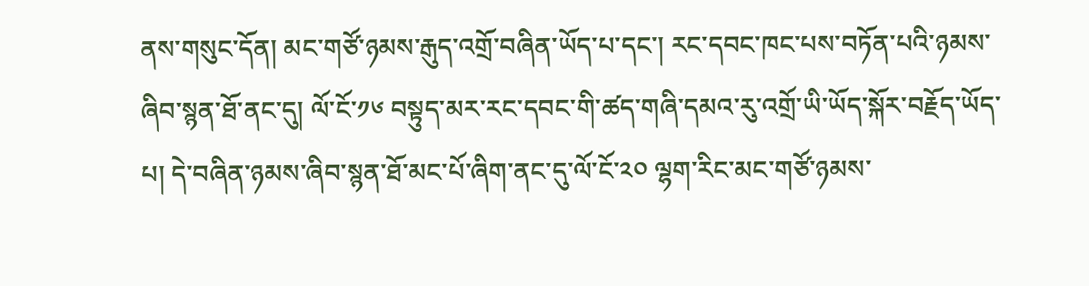ནས་གསུང་དོན། མང་གཙོ་ཉམས་རྒུད་འགྲོ་བཞིན་ཡོད་པ་དང་། རང་དབང་ཁང་པས་བཏོན་པའི་ཉམས་ཞིབ་སྙན་ཐོ་ནང་དུ། ལོ་ངོ་༡༦ བསྟུད་མར་རང་དབང་གི་ཚད་གཞི་དམའ་རུ་འགྲོ་ཡི་ཡོད་སྐོར་བརྗོད་ཡོད་པ། དེ་བཞིན་ཉམས་ཞིབ་སྙན་ཐོ་མང་པོ་ཞིག་ནང་དུ་ལོ་ངོ་༢༠ ལྷག་རིང་མང་གཙོ་ཉམས་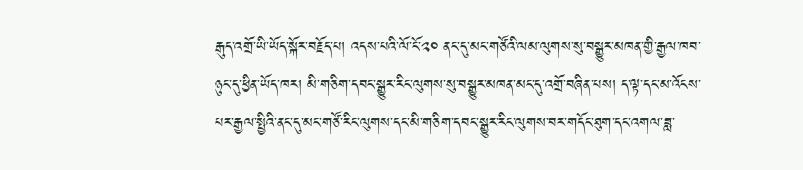རྒུད་འགྲོ་ཡི་ཡོད་སྐོར་བརྗོད་པ། འདས་པའི་ལོ་ངོ་༢༠ ནང་དུ་མང་གཙོའི་ལམ་ལུགས་སུ་བསྒྱུར་མཁན་གྱི་རྒྱལ་ཁབ་ཉུང་དུ་ཕྱིན་ཡོད་ཁར། མི་གཅིག་དབང་སྒྱུར་རིང་ལུགས་སུ་བསྒྱུར་མཁན་མང་དུ་འགྲོ་བཞིན་པས། ད་ལྟ་དང་མ་འོངས་པར་རྒྱལ་སྤྱིའི་ནང་དུ་མང་གཙོ་རིང་ལུགས་དང་མི་གཅིག་དབང་སྒྱུར་རིང་ལུགས་བར་གདོང་ཐུག་དང་འགལ་ཟླ་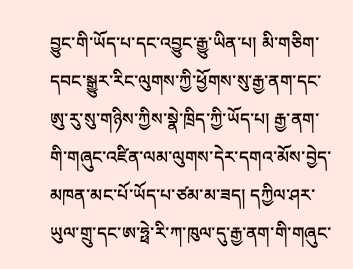བྱུང་གི་ཡོད་པ་དང་འབྱུང་རྒྱུ་ཡིན་པ། མི་གཅིག་དབང་སྒྱུར་རིང་ལུགས་ཀྱི་ཕྱོགས་སུ་རྒྱ་ནག་དང་ཨུ་རུ་སུ་གཉིས་ཀྱིས་སྣེ་ཁྲིད་ཀྱི་ཡོད་པ། རྒྱ་ནག་གི་གཞུང་འཛིན་ལམ་ལུགས་དེར་དགའ་མོས་བྱེད་མཁན་མང་པོ་ཡོད་པ་ཙམ་མ་ཟད། དཀྱིལ་ཤར་ཡུལ་གྲུ་དང་ཨ་ཧྥེ་རི་ཀ་ཁུལ་དུ་རྒྱ་ནག་གི་གཞུང་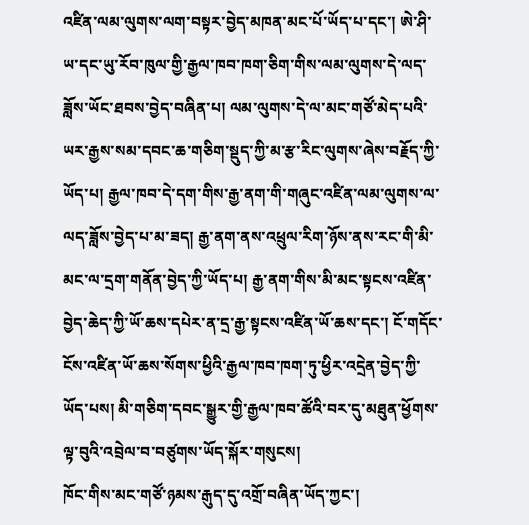འཛིན་ལམ་ལུགས་ལག་བསྟར་བྱེད་མཁན་མང་པོ་ཡོད་པ་དང་། ཨེ་ཤི་ཡ་དང་ཡུ་རོབ་ཁུལ་གྱི་རྒྱལ་ཁབ་ཁག་ཅིག་གིས་ལམ་ལུགས་དེ་ལད་ཟློས་ཡོང་ཐབས་བྱེད་བཞིན་པ། ལམ་ལུགས་དེ་ལ་མང་གཙོ་མེད་པའི་ཡར་རྒྱས་སམ་དབང་ཆ་གཅིག་སྡུད་ཀྱི་མ་རྩ་རིང་ལུགས་ཞེས་བརྗོད་ཀྱི་ཡོད་པ། རྒྱལ་ཁབ་དེ་དག་གིས་རྒྱ་ནག་གི་གཞུང་འཛིན་ལམ་ལུགས་ལ་ལད་ཟློས་བྱེད་པ་མ་ཟད། རྒྱ་ནག་ནས་འཕྲུལ་རིག་ཉོས་ནས་རང་གི་མི་མང་ལ་དྲག་གནོན་བྱེད་ཀྱི་ཡོད་པ། རྒྱ་ནག་གིས་མི་མང་སྟངས་འཛིན་བྱེད་ཆེད་ཀྱི་ཡོ་ཆས་དཔེར་ན་དྲ་རྒྱ་སྟངས་འཛིན་ཡོ་ཆས་དང་། ངོ་གདོང་ངོས་འཛིན་ཡོ་ཆས་སོགས་ཕྱིའི་རྒྱལ་ཁབ་ཁག་ཏུ་ཕྱིར་འདྲེན་བྱེད་ཀྱི་ཡོད་པས། མི་གཅིག་དབང་སྒྱུར་གྱི་རྒྱལ་ཁབ་ཚོའི་བར་དུ་མཐུན་ཕྱོགས་ལྟ་བུའི་འབྲེལ་བ་བཙུགས་ཡོད་སྐོར་གསུངས།
ཁོང་གིས་མང་གཙོ་ཉམས་རྒུད་དུ་འགྲོ་བཞིན་ཡོད་ཀྱང་།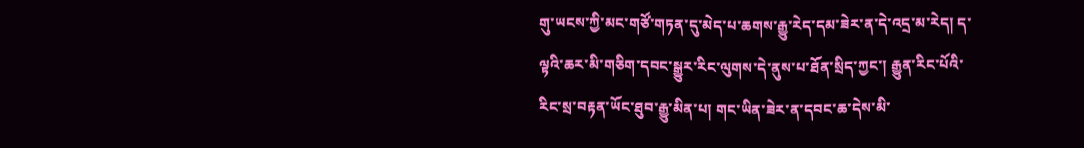གུ་ཡངས་ཀྱི་མང་གཙོ་གཏན་དུ་མེད་པ་ཆགས་རྒྱུ་རེད་དམ་ཟེར་ན་དེ་འདྲ་མ་རེད། ད་ལྟའི་ཆར་མི་གཅིག་དབང་སྒྱུར་རིང་ལུགས་དེ་ནུས་པ་ཐོན་སྲིད་ཀྱང་། རྒྱུན་རིང་པོའི་རིང་སྲ་བརྟན་ཡོང་ཐུབ་རྒྱུ་མིན་པ། གང་ཡིན་ཟེར་ན་དབང་ཆ་དེས་མི་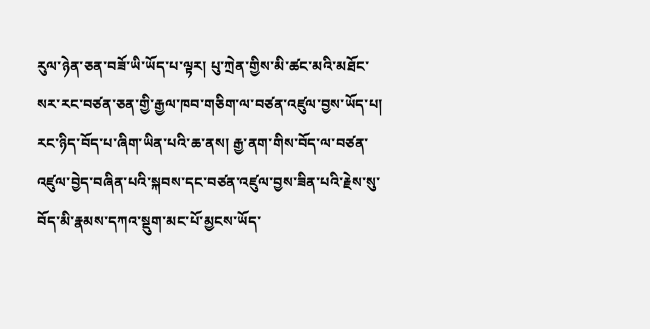རུལ་ཉེན་ཅན་བཟོ་ཡི་ཡོད་པ་ལྟར། པུ་ཀྲེན་གྱིས་མི་ཚང་མའི་མཐོང་སར་རང་བཙན་ཅན་གྱི་རྒྱལ་ཁབ་གཅིག་ལ་བཙན་འཛུལ་བྱས་ཡོད་པ། རང་ཉིད་བོད་པ་ཞིག་ཡིན་པའི་ཆ་ནས། རྒྱ་ནག་གིས་བོད་ལ་བཙན་འཛུལ་བྱེད་བཞིན་པའི་སྐབས་དང་བཙན་འཛུལ་བྱས་ཟིན་པའི་རྗེས་སུ་བོད་མི་རྣམས་དཀའ་སྡུག་མང་པོ་མྱངས་ཡོད་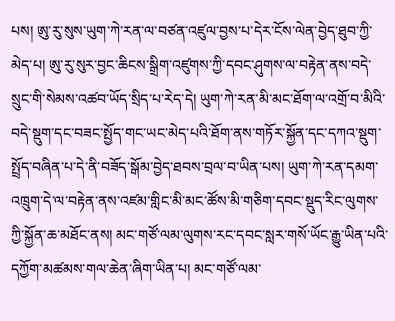པས། ཨུ་རུ་སུས་ཡུག་ཀེ་རན་ལ་བཙན་འཛུལ་བྱས་པ་དེར་ངོས་ལེན་བྱེད་ཐུབ་ཀྱི་མེད་པ། ཨུ་རུ་སུར་བྱང་ཆིངས་སྒྲིག་འཛུགས་ཀྱི་དབང་ཤུགས་ལ་བརྟེན་ནས་བདེ་སྲུང་གི་སེམས་འཚབ་ཡོད་སྲིད་པ་རེད་དེ། ཡུག་ཀེ་རན་མི་མང་ཐོག་ལ་འགྲོ་བ་མིའི་བདེ་སྡུག་དང་བཟང་སྤྱོད་གང་ཡང་མེད་པའི་ཐོག་ནས་གཏོར་སྐྱོན་དང་དཀའ་སྡུག་སྤྲོད་བཞིན་པ་དེ་ནི་བཟོད་སྒོམ་བྱེད་ཐབས་བྲལ་བ་ཡིན་པས། ཡུག་ཀེ་རན་དམག་འཁྲུག་དེ་ལ་བརྟེན་ནས་འཛམ་གླིང་མི་མང་ཚོས་མི་གཅིག་དབང་སྡུད་རིང་ལུགས་ཀྱི་སྐྱོན་ཆ་མཐོང་ནས། མང་གཙོ་ལམ་ལུགས་རང་དབང་སླར་གསོ་ཡོང་རྒྱུ་ཡིན་པའི་དཀྱོག་མཚམས་གལ་ཆེན་ཞིག་ཡིན་པ། མང་གཙོ་ལམ་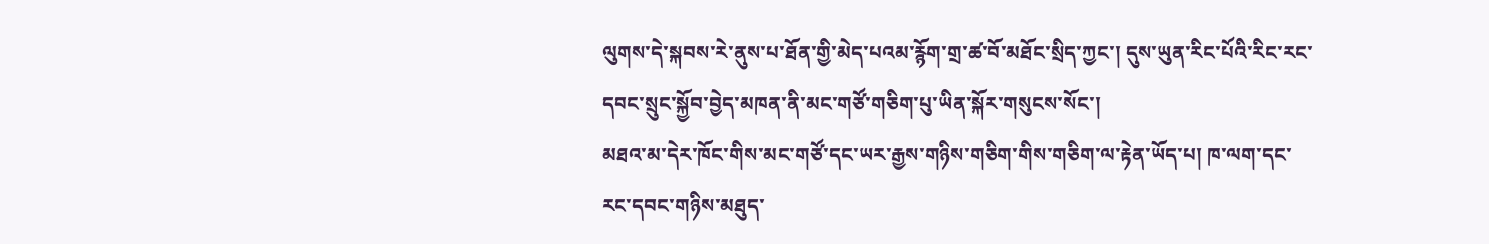ལུགས་དེ་སྐབས་རེ་ནུས་པ་ཐོན་གྱི་མེད་པའམ་རྙོག་གྲ་ཚ་བོ་མཐོང་སྲིད་ཀྱང་། དུས་ཡུན་རིང་པོའི་རིང་རང་དབང་སྲུང་སྐྱོབ་བྱེད་མཁན་ནི་མང་གཙོ་གཅིག་པུ་ཡིན་སྐོར་གསུངས་སོང་།
མཐའ་མ་དེར་ཁོང་གིས་མང་གཙོ་དང་ཡར་རྒྱས་གཉིས་གཅིག་གིས་གཅིག་ལ་རྟེན་ཡོད་པ། ཁ་ལག་དང་རང་དབང་གཉིས་མཐུད་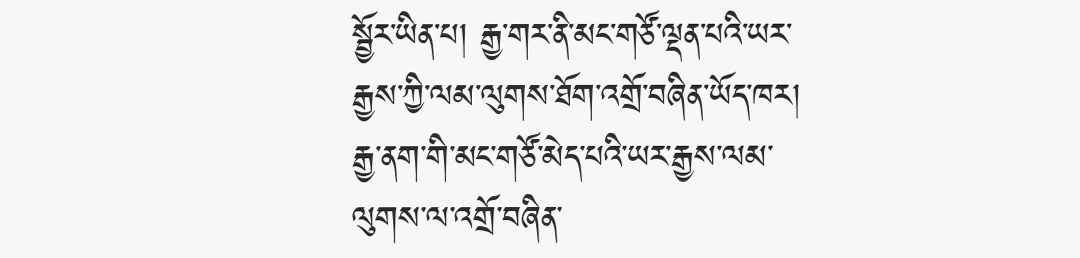སྦྱོར་ཡིན་པ། རྒྱ་གར་ནི་མང་གཙོ་ལྡན་པའི་ཡར་རྒྱས་ཀྱི་ལམ་ལུགས་ཐོག་འགྲོ་བཞིན་ཡོད་ཁར། རྒྱ་ནག་གི་མང་གཙོ་མེད་པའི་ཡར་རྒྱས་ལམ་ལུགས་ལ་འགྲོ་བཞིན་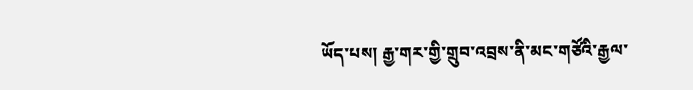ཡོད་པས། རྒྱ་གར་གྱི་གྲུབ་འབྲས་ནི་མང་གཙོའི་རྒྱལ་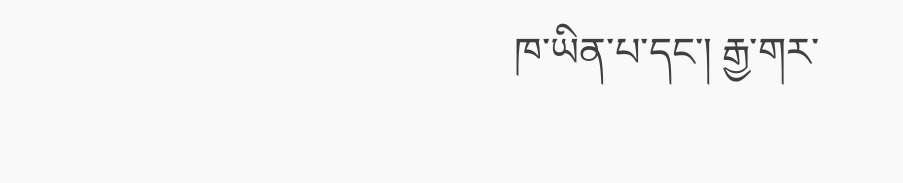ཁ་ཡིན་པ་དང་། རྒྱ་གར་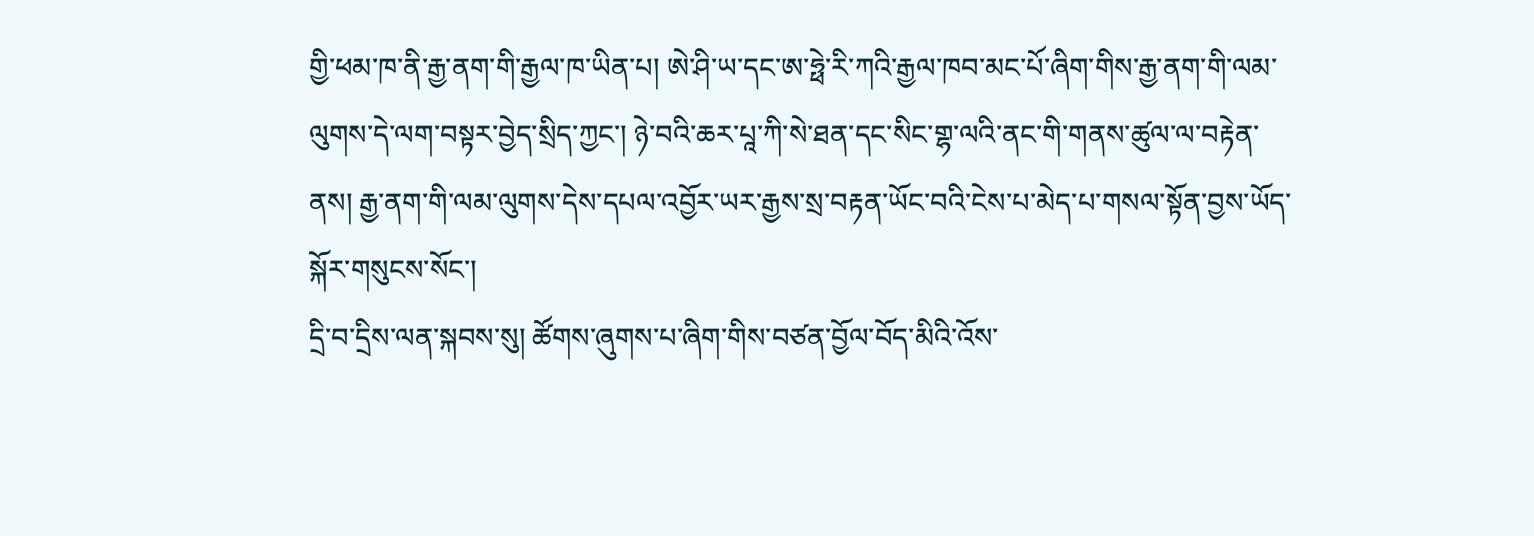གྱི་ཕམ་ཁ་ནི་རྒྱ་ནག་གི་རྒྱལ་ཁ་ཡིན་པ། ཨེ་ཤི་ཡ་དང་ཨ་ཧྥེ་རི་ཀའི་རྒྱལ་ཁབ་མང་པོ་ཞིག་གིས་རྒྱ་ནག་གི་ལམ་ལུགས་དེ་ལག་བསྟར་བྱེད་སྲིད་ཀྱང་། ཉེ་བའི་ཆར་པཱ་ཀི་སེ་ཐན་དང་སིང་གྷ་ལའི་ནང་གི་གནས་ཚུལ་ལ་བརྟེན་ནས། རྒྱ་ནག་གི་ལམ་ལུགས་དེས་དཔལ་འབྱོར་ཡར་རྒྱས་སྲ་བརྟན་ཡོང་བའི་ངེས་པ་མེད་པ་གསལ་སྟོན་བྱས་ཡོད་སྐོར་གསུངས་སོང་།
དྲི་བ་དྲིས་ལན་སྐབས་སུ། ཚོགས་ཞུགས་པ་ཞིག་གིས་བཙན་བྱོལ་བོད་མིའི་འོས་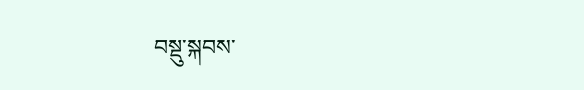བསྡུ་སྐབས་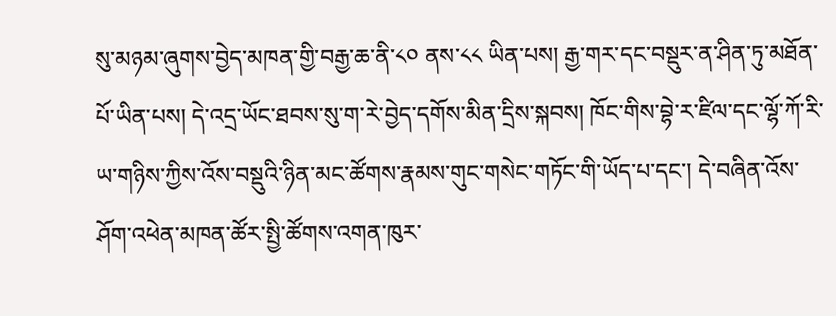སུ་མཉམ་ཞུགས་བྱེད་མཁན་གྱི་བརྒྱ་ཆ་ནི་༨༠ ནས་༨༨ ཡིན་པས། རྒྱ་གར་དང་བསྡུར་ན་ཤིན་ཏུ་མཐོན་པོ་ཡིན་པས། དེ་འདྲ་ཡོང་ཐབས་སུ་ག་རེ་བྱེད་དགོས་མིན་དྲིས་སྐབས། ཁོང་གིས་བྷེ་ར་ཛིལ་དང་ལྷོ་ཀོ་རི་ཡ་གཉིས་ཀྱིས་འོས་བསྡུའི་ཉིན་མང་ཚོགས་རྣམས་གུང་གསེང་གཏོང་གི་ཡོད་པ་དང་། དེ་བཞིན་འོས་ཤོག་འཕེན་མཁན་ཚོར་སྤྱི་ཚོགས་འགན་ཁུར་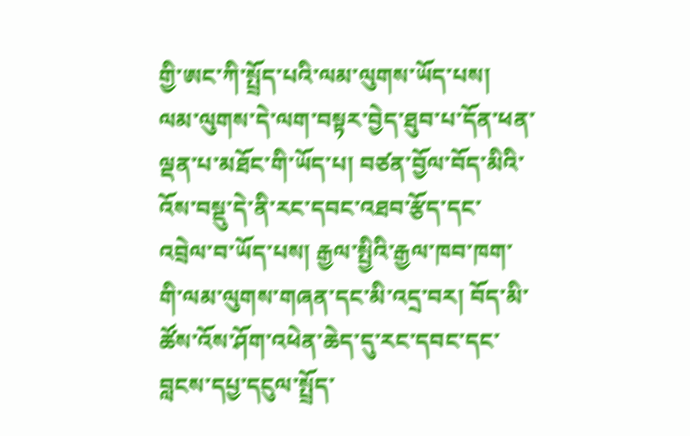གྱི་ཨང་ཀི་སྤྲོད་པའི་ལམ་ལུགས་ཡོད་པས། ལམ་ལུགས་དེ་ལག་བསྟར་བྱེད་ཐུབ་པ་དོན་ཕན་ལྡན་པ་མཐོང་གི་ཡོད་པ། བཙན་བྱོལ་བོད་མིའི་འོས་བསྡུ་དེ་ནི་རང་དབང་འཐབ་རྩོད་དང་འབྲེལ་བ་ཡོད་པས། རྒྱལ་སྤྱིའི་རྒྱལ་ཁབ་ཁག་གི་ལམ་ལུགས་གཞན་དང་མི་འདྲ་བར། བོད་མི་ཚོས་འོས་ཤོག་འཕེན་ཆེད་དུ་རང་དབང་དང་བླངས་དཔྱ་དངུལ་སྤྲོད་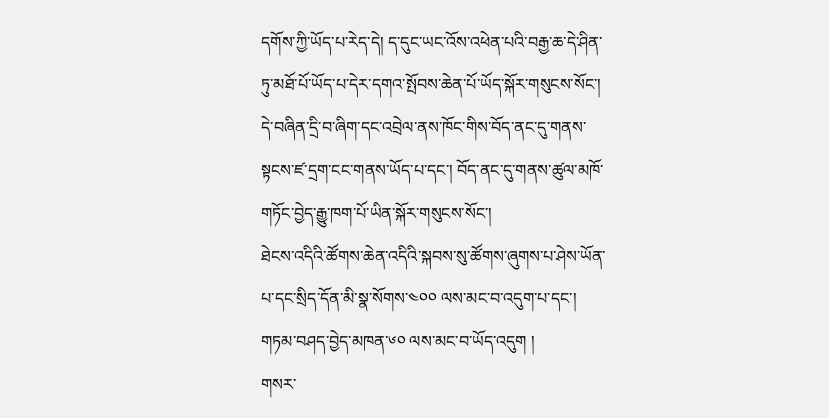དགོས་ཀྱི་ཡོད་པ་རེད་དེ། ད་དུང་ཡང་འོས་འཕེན་པའི་བརྒྱ་ཆ་དེ་ཤིན་ཏུ་མཐོ་པོ་ཡོད་པ་དེར་དགའ་སྤོབས་ཆེན་པོ་ཡོད་སྐོར་གསུངས་སོང་།
དེ་བཞིན་དྲི་བ་ཞིག་དང་འབྲེལ་ནས་ཁོང་གིས་བོད་ནང་དུ་གནས་སྟངས་ཛ་དྲག་ངང་གནས་ཡོད་པ་དང་། བོད་ནང་དུ་གནས་ཚུལ་མཁོ་གཏོང་བྱེད་རྒྱུ་ཁག་པོ་ཡིན་སྐོར་གསུངས་སོང་།
ཐེངས་འདིའི་ཚོགས་ཆེན་འདིའི་སྐབས་སུ་ཚོགས་ཞུགས་པ་ཤེས་ཡོན་པ་དང་སྲིད་དོན་མི་སྣ་སོགས་༤༠༠ ལས་མང་བ་འདུག་པ་དང་། གཏམ་བཤད་བྱེད་མཁན་༦༠ ལས་མང་བ་ཡོད་འདུག །
གསར་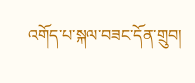འགོད་པ་སྐལ་བཟང་དོན་གྲུབ།